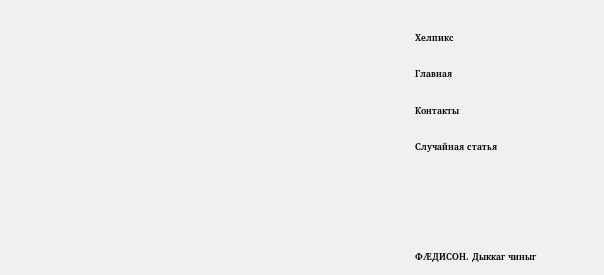Хелпикс

Главная

Контакты

Случайная статья





ФÆДИСОН. Дыккаг чиныг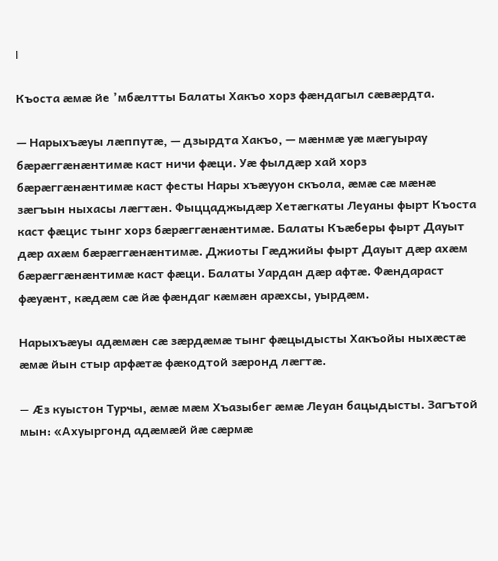I

Къоста æмæ йе ’мбæлтты Балаты Хакъо хорз фæндагыл сæвæрдта.

— Нарыхъæуы лæппутæ, — дзырдта Хакъо, — мæнмæ уæ мæгуырау бæрæггæнæнтимæ каст ничи фæци. Уæ фылдæр хай хорз бæрæггæнæнтимæ каст фесты Нары хъæууон скъола, æмæ сæ мæнæ зæгъын ныхасы лæгтæн. Фыццаджыдæр Хетæгкаты Леуаны фырт Къоста каст фæцис тынг хорз бæрæггæнæнтимæ. Балаты Къæберы фырт Дауыт дæр ахæм бæрæггæнæнтимæ. Джиоты Гæджийы фырт Дауыт дæр ахæм бæрæггæнæнтимæ каст фæци. Балаты Уардан дæр афтæ. Фæндараст фæуæнт, кæдæм сæ йæ фæндаг кæмæн арæхсы, уырдæм.

Нарыхъæуы адæмæн сæ зæрдæмæ тынг фæцыдысты Хакъойы ныхæстæ æмæ йын стыр арфæтæ фæкодтой зæронд лæгтæ.

— Æз куыстон Турчы, æмæ мæм Хъазыбег æмæ Леуан бацыдысты. Загътой мын: «Ахуыргонд адæмæй йæ сæрмæ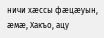ничи хæссы фæцæуын, æмæ, Хакъо, ацу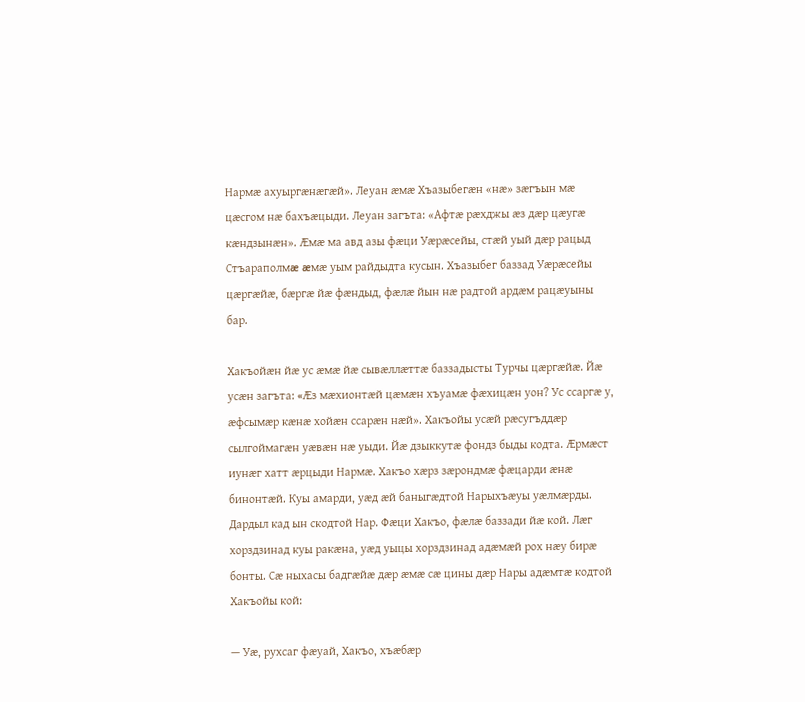Нармæ ахуыргæнæгæй». Леуан æмæ Хъазыбегæн «нæ» зæгъын мæ цæсгом нæ бахъæцыди. Леуан загъта: «Афтæ рæхджы æз дæр цæугæ кæндзынæн». Æмæ ма авд азы фæци Уæрæсейы, стæй уый дæр рацыд Стъараполмæ æмæ уым райдыдта кусын. Хъазыбег баззад Уæрæсейы цæргæйæ, бæргæ йæ фæндыд, фæлæ йын нæ радтой ардæм рацæуыны бар.

Хакъойæн йæ ус æмæ йæ сывæллæттæ баззадысты Турчы цæргæйæ. Йæ усæн загъта: «Æз мæхионтæй цæмæн хъуамæ фæхицæн уон? Ус ссаргæ у, æфсымæр кæнæ хойæн ссарæн нæй». Хакъойы усæй рæсугъддæр сылгоймагæн уæвæн нæ уыди. Йæ дзыккутæ фондз быды кодта. Æрмæст иунæг хатт æрцыди Нармæ. Хакъо хæрз зæрондмæ фæцарди æнæ бинонтæй. Куы амарди, уæд æй баныгæдтой Нарыхъæуы уæлмæрды. Дардыл кад ын скодтой Нар. Фæци Хакъо, фæлæ баззади йæ кой. Лæг хорздзинад куы ракæна, уæд уыцы хорздзинад адæмæй рох нæу бирæ бонты. Сæ ныхасы бадгæйæ дæр æмæ сæ цины дæр Нары адæмтæ кодтой Хакъойы кой:

— Уæ, рухсаг фæуай, Хакъо, хъæбæр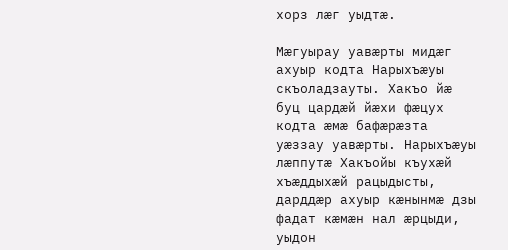хорз лæг уыдтæ.

Мæгуырау уавæрты мидæг ахуыр кодта Нарыхъæуы скъоладзауты. Хакъо йæ буц цардæй йæхи фæцух кодта æмæ бафæрæзта уæззау уавæрты. Нарыхъæуы лæппутæ Хакъойы къухæй хъæддыхæй рацыдысты, дарддæр ахуыр кæнынмæ дзы фадат кæмæн нал æрцыди, уыдон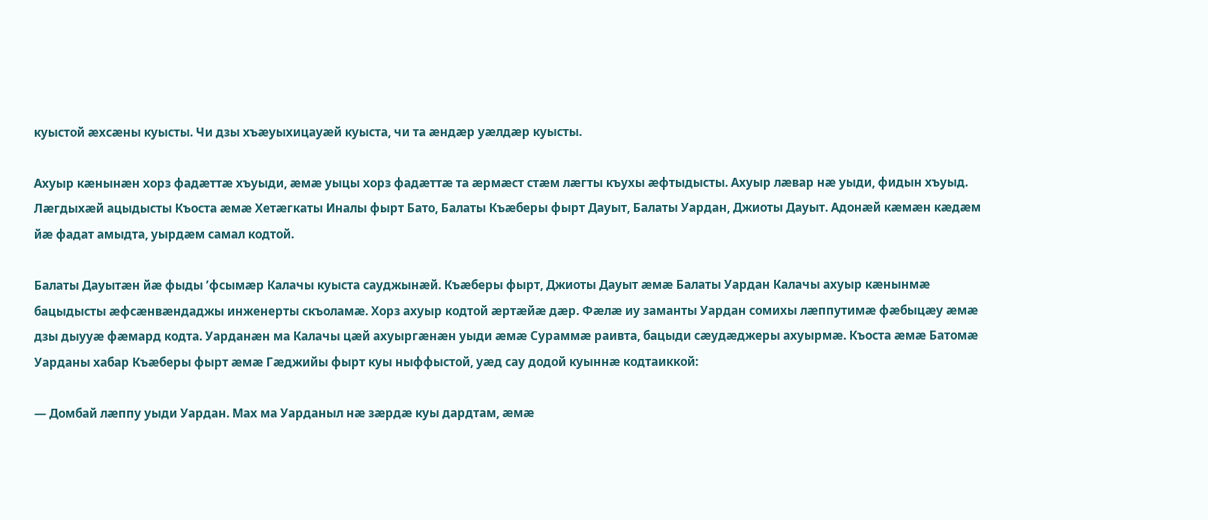куыстой æхсæны куысты. Чи дзы хъæуыхицауæй куыста, чи та æндæр уæлдæр куысты.

Ахуыр кæнынæн хорз фадæттæ хъуыди, æмæ уыцы хорз фадæттæ та æрмæст стæм лæгты къухы æфтыдысты. Ахуыр лæвар нæ уыди, фидын хъуыд. Лæгдыхæй ацыдысты Къоста æмæ Хетæгкаты Иналы фырт Бато, Балаты Къæберы фырт Дауыт, Балаты Уардан, Джиоты Дауыт. Адонæй кæмæн кæдæм йæ фадат амыдта, уырдæм самал кодтой.

Балаты Дауытæн йæ фыды ’фсымæр Калачы куыста сауджынæй. Къæберы фырт, Джиоты Дауыт æмæ Балаты Уардан Калачы ахуыр кæнынмæ бацыдысты æфсæнвæндаджы инженерты скъоламæ. Хорз ахуыр кодтой æртæйæ дæр. Фæлæ иу заманты Уардан сомихы лæппутимæ фæбыцæу æмæ дзы дыууæ фæмард кодта. Уарданæн ма Калачы цæй ахуыргæнæн уыди æмæ Сураммæ раивта, бацыди сæудæджеры ахуырмæ. Къоста æмæ Батомæ Уарданы хабар Къæберы фырт æмæ Гæджийы фырт куы ныффыстой, уæд сау додой куыннæ кодтаиккой:

— Домбай лæппу уыди Уардан. Мах ма Уарданыл нæ зæрдæ куы дардтам, æмæ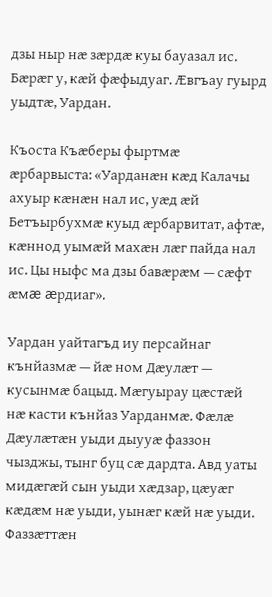дзы ныр нæ зæрдæ куы бауазал ис. Бæрæг у, кæй фæфыдуаг. Æвгъау гуырд уыдтæ, Уардан.

Къоста Къæберы фыртмæ æрбарвыста: «Уарданæн кæд Калачы ахуыр кæнæн нал ис, уæд æй Бетъырбухмæ куыд æрбарвитат, афтæ, кæннод уымæй махæн лæг пайда нал ис. Цы ныфс ма дзы бавæрæм — сæфт æмæ æрдиаг».

Уардан уайтагъд иу персайнаг кънйазмæ — йæ ном Дæулæт — кусынмæ бацыд. Мæгуырау цæстæй нæ касти кънйаз Уарданмæ. Фæлæ Дæулæтæн уыди дыууæ фаззон чызджы, тынг буц сæ дардта. Авд уаты мидæгæй сын уыди хæдзар, цæуæг кæдæм нæ уыди, уынæг кæй нæ уыди. Фаззæттæн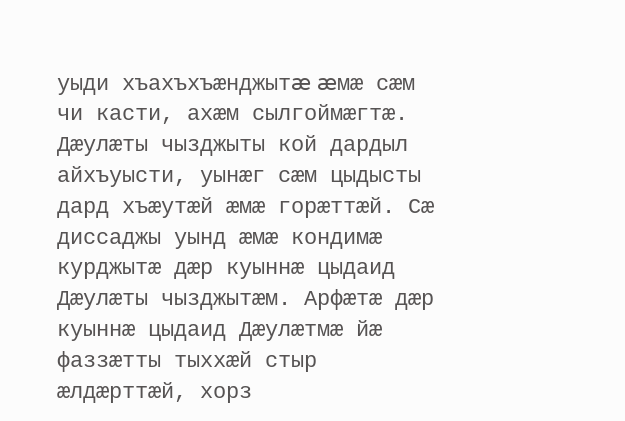уыди хъахъхъæнджытæ æмæ сæм чи касти, ахæм сылгоймæгтæ. Дæулæты чызджыты кой дардыл айхъуысти, уынæг сæм цыдысты дард хъæутæй æмæ горæттæй. Сæ диссаджы уынд æмæ кондимæ курджытæ дæр куыннæ цыдаид Дæулæты чызджытæм. Арфæтæ дæр куыннæ цыдаид Дæулæтмæ йæ фаззæтты тыххæй стыр æлдæрттæй, хорз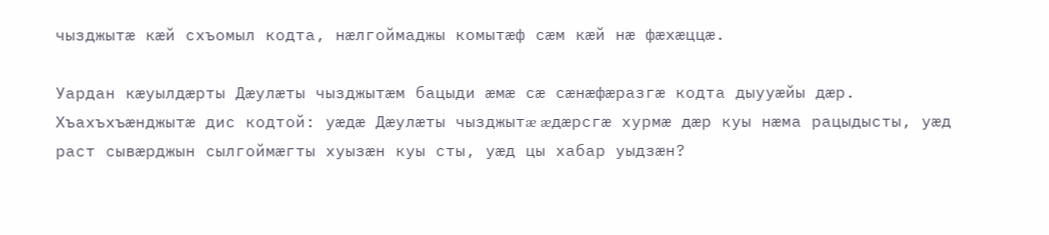чызджытæ кæй схъомыл кодта, нæлгоймаджы комытæф сæм кæй нæ фæхæццæ.

Уардан кæуылдæрты Дæулæты чызджытæм бацыди æмæ сæ сæнæфæразгæ кодта дыууæйы дæр. Хъахъхъæнджытæ дис кодтой: уæдæ Дæулæты чызджытæ æдæрсгæ хурмæ дæр куы нæма рацыдысты, уæд раст сывæрджын сылгоймæгты хуызæн куы сты, уæд цы хабар уыдзæн?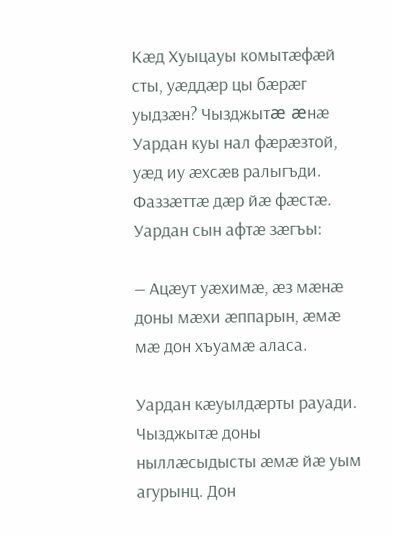Кæд Хуыцауы комытæфæй сты, уæддæр цы бæрæг уыдзæн? Чызджытæ æнæ Уардан куы нал фæрæзтой, уæд иу æхсæв ралыгъди. Фаззæттæ дæр йæ фæстæ. Уардан сын афтæ зæгъы:

— Ацæут уæхимæ, æз мæнæ доны мæхи æппарын, æмæ мæ дон хъуамæ аласа.

Уардан кæуылдæрты рауади. Чызджытæ доны ныллæсыдысты æмæ йæ уым агурынц. Дон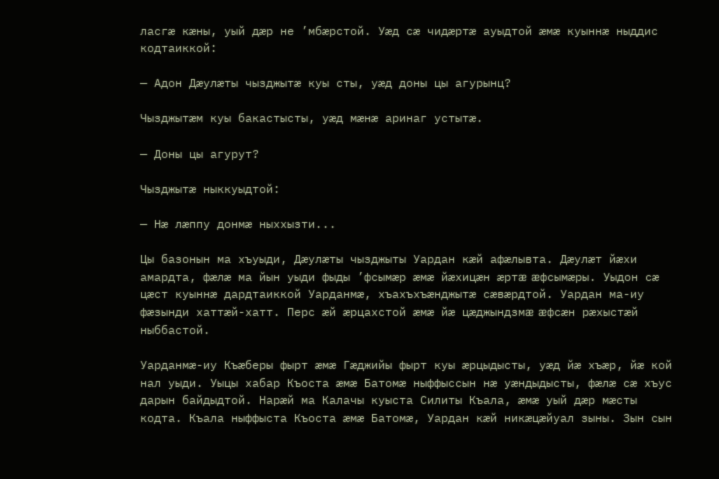ласгæ кæны, уый дæр не ’мбæрстой. Уæд сæ чидæртæ ауыдтой æмæ куыннæ ныддис кодтаиккой:

— Адон Дæулæты чызджытæ куы сты, уæд доны цы агурынц?

Чызджытæм куы бакастысты, уæд мæнæ аринаг устытæ.

— Доны цы агурут?

Чызджытæ ныккуыдтой:

— Нæ лæппу донмæ ныххызти...

Цы базонын ма хъуыди, Дæулæты чызджыты Уардан кæй афæлывта. Дæулæт йæхи амардта, фæлæ ма йын уыди фыды ’фсымæр æмæ йæхицæн æртæ æфсымæры. Уыдон сæ цæст куыннæ дардтаиккой Уарданмæ, хъахъхъæнджытæ сæвæрдтой. Уардан ма-иу фæзынди хаттæй-хатт. Перс æй æрцахстой æмæ йæ цæджындзмæ æфсæн рæхыстæй ныббастой.

Уарданмæ-иу Къæберы фырт æмæ Гæджийы фырт куы æрцыдысты, уæд йæ хъæр, йæ кой нал уыди. Уыцы хабар Къоста æмæ Батомæ ныффыссын нæ уæндыдысты, фæлæ сæ хъус дарын байдыдтой. Нарæй ма Калачы куыста Силиты Къала, æмæ уый дæр мæсты кодта. Къала ныффыста Къоста æмæ Батомæ, Уардан кæй никæцæйуал зыны. Зын сын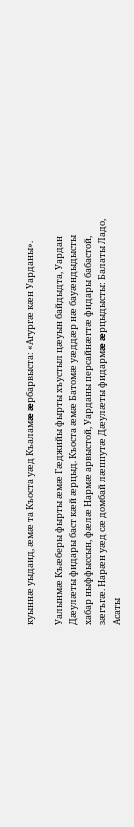куыннæ уыдаид, æмæ та Къоста уæд Къаламæ æрбарвыста: «Агургæ кæн Уарданы».

Уалынмæ Къæберы фырты æмæ Гæджийы фырты хъустыл цæуын байдыдта, Уардан Дæулæты фидары баст кæй æрцыд. Къоста æмæ Батомæ уæддæр нæ бауæндыдысты хабар ныффыссын, фæлæ Нармæ арвыстой, Уарданы персайнæгтæ фидары бабастой, зæгъгæ. Нарæн уæд сæ домбай лæппутæ Дæулæты фидармæ æрцыдысты: Балаты Ладо, Асаты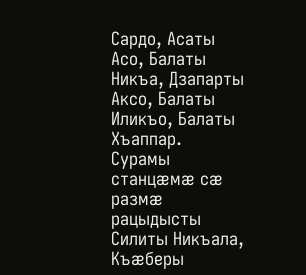Сардо, Асаты Асо, Балаты Никъа, Дзапарты Аксо, Балаты Иликъо, Балаты Хъаппар. Сурамы станцæмæ сæ размæ рацыдысты Силиты Никъала, Къæберы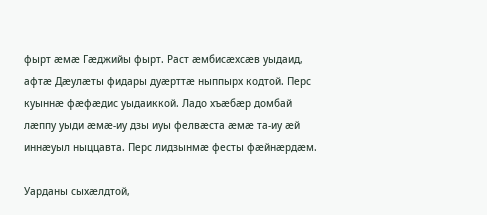фырт æмæ Гæджийы фырт. Раст æмбисæхсæв уыдаид, афтæ Дæулæты фидары дуæрттæ ныппырх кодтой. Перс куыннæ фæфæдис уыдаиккой. Ладо хъæбæр домбай лæппу уыди æмæ-иу дзы иуы фелвæста æмæ та-иу æй иннæуыл ныццавта. Перс лидзынмæ фесты фæйнæрдæм.

Уарданы сыхæлдтой,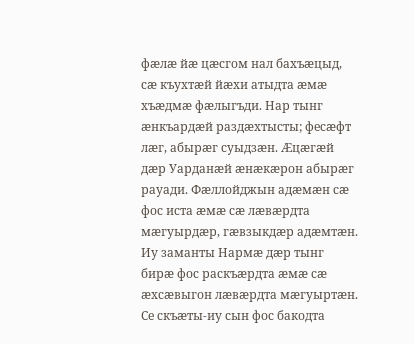фæлæ йæ цæсгом нал бахъæцыд, сæ къухтæй йæхи атыдта æмæ хъæдмæ фæлыгъди. Нар тынг æнкъардæй раздæхтысты; фесæфт лæг, абырæг суыдзæн. Æцæгæй дæр Уарданæй æнæкæрон абырæг рауади. Фæллойджын адæмæн сæ фос иста æмæ сæ лæвæрдта мæгуырдæр, гæвзыкдæр адæмтæн. Иу заманты Нармæ дæр тынг бирæ фос раскъæрдта æмæ сæ æхсæвыгон лæвæрдта мæгуыртæн. Се скъæты-иу сын фос бакодта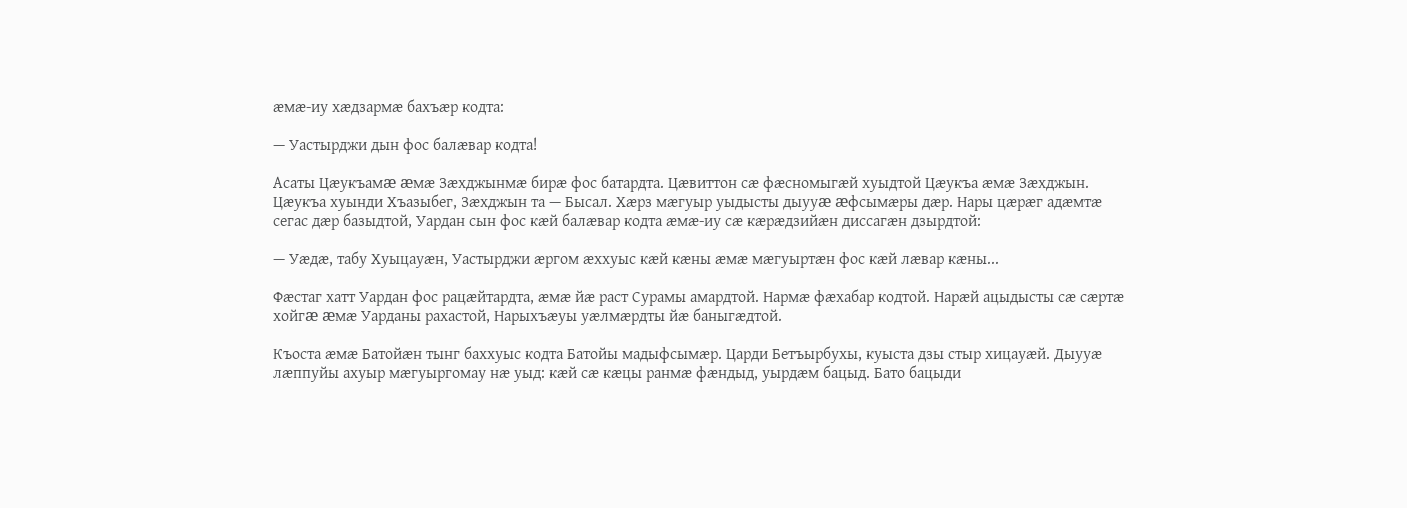æмæ-иу хæдзармæ бахъæр кодта:

— Уастырджи дын фос балæвар кодта!

Асаты Цæукъамæ æмæ Зæхджынмæ бирæ фос батардта. Цæвиттон сæ фæсномыгæй хуыдтой Цæукъа æмæ Зæхджын. Цæукъа хуынди Хъазыбег, Зæхджын та — Бысал. Хæрз мæгуыр уыдысты дыууæ æфсымæры дæр. Нары цæрæг адæмтæ сегас дæр базыдтой, Уардан сын фос кæй балæвар кодта æмæ-иу сæ кæрæдзийæн диссагæн дзырдтой:

— Уæдæ, табу Хуыцауæн, Уастырджи æргом æххуыс кæй кæны æмæ мæгуыртæн фос кæй лæвар кæны...

Фæстаг хатт Уардан фос рацæйтардта, æмæ йæ раст Сурамы амардтой. Нармæ фæхабар кодтой. Нарæй ацыдысты сæ сæртæ хойгæ æмæ Уарданы рахастой, Нарыхъæуы уæлмæрдты йæ баныгæдтой.

Къоста æмæ Батойæн тынг баххуыс кодта Батойы мадыфсымæр. Царди Бетъырбухы, куыста дзы стыр хицауæй. Дыууæ лæппуйы ахуыр мæгуыргомау нæ уыд: кæй сæ кæцы ранмæ фæндыд, уырдæм бацыд. Бато бацыди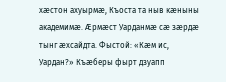хæстон ахуырмæ, Къоста та ныв кæныны академимæ. Æрмæст Уарданмæ сæ зæрдæ тынг æхсайдта. Фыстой: «Кæм ис, Уардан?» Къæберы фырт дзуапп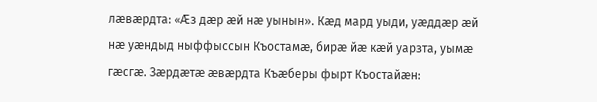лæвæрдта: «Æз дæр æй нæ уынын». Кæд мард уыди, уæддæр æй нæ уæндыд ныффыссын Къостамæ, бирæ йæ кæй уарзта, уымæ гæсгæ. Зæрдæтæ æвæрдта Къæберы фырт Къостайæн: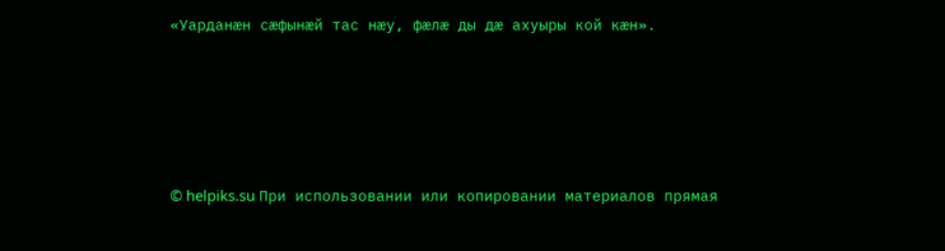«Уарданæн сæфынæй тас нæу, фæлæ ды дæ ахуыры кой кæн».





© helpiks.su При использовании или копировании материалов прямая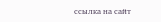ссылка на сайт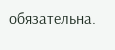обязательна.